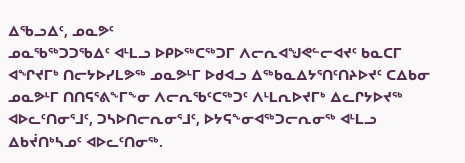ᐃᖃᓗᐃᑦ, ᓄᓇᕗᑦ
ᓄᓇᖃᖅᑐᑐᖃᐃᑦ ᐊᒻᒪᓗ ᐅᑭᐅᖅᑕᖅᑐᒥ ᐱᓕᕆᐊᖑᕙᓪᓕᐊᔪᑦ ᑲᓇᑕᒥ ᐊᖏᔪᒥᒃ ᑎᓕᔭᐅᓯᒪᕗᖅ ᓄᓇᕗᒻᒥ ᐅᑯᐊᓗ ᐃᖅᑲᓇᐃᔭᕐᑎᑦᑎᔨᐅᔪᑦ ᑕᐃᑲᓂ ᓄᓇᕗᒻᒥ ᑎᑎᕋᕐᕕᖕᒥᖕᓂ ᐱᓕᕆᖃᑦᑕᖅᑐᑦ ᐱᒻᒪᕆᐅᔪᒥᒃ ᐃᓚᒋᔭᐅᔪᖅ ᐊᐅᓚᑦᑎᓂᕐᒧᑦ, ᑐᓴᐅᑎᓕᕆᓂᕐᒧᑦ, ᐅᔭᕋᖕᓂᐊᖅᑐᓕᕆᓂᖅ ᐊᒻᒪᓗ ᐃᑲᔫᑎᒃᓴᓄᑦ ᐊᐅᓚᑦᑎᓂᖅ.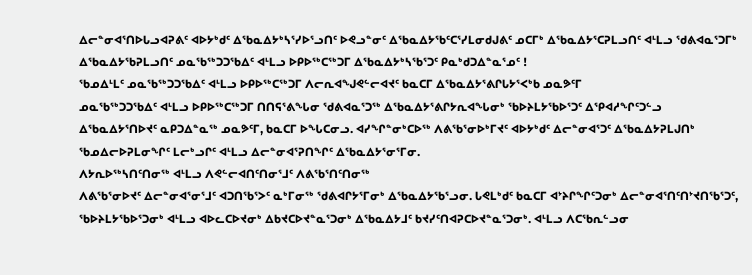ᐃᓕᓐᓂᐊᕐᑎᐅᒐᓗᐊᕈᕕᑦ ᐊᐅᔭᒃᑯᑦ ᐃᖃᓇᐃᔭᒃᓴᕐᓯᐅᕐᓗᑎᑦ ᐅᕙᓗᓐᓂᑦ ᐃᖃᓇᐃᔭᖃᑦᑕᕐᓯᒪᓂᑯᒍᕕᑦ ᓄᑕᒥᒃ ᐃᖃᓇᐃᔭᕐᑕᕈᒪᓗᑎᑦ ᐊᒻᒪᓗ ᖁᕕᐊᓇᕐᑐᒥᒃ ᐃᖃᓇᐃᔭᖃᕈᒪᓗᑎᑦ ᓄᓇᖃᖅᑐᑐᖃᐃᑦ ᐊᒻᒪᓗ ᐅᑭᐅᖅᑕᖅᑐᒥ ᐃᖃᓇᐃᔭᒃᓴᖃᕐᑐᑦ ᑭᓇᒃᑯᑐᐃᓐᓇᕐᓄᑦ !
ᖃᓄᐃᒻᒪᑦ ᓄᓇᖃᖅᑐᑐᖃᐃᑦ ᐊᒻᒪᓗ ᐅᑭᐅᖅᑕᖅᑐᒥ ᐱᓕᕆᐊᖑᕙᓪᓕᐊᔪᑦ ᑲᓇᑕᒥ ᐃᖃᓇᐃᔭᕐᕕᒋᒐᔭᕐᐸᒃᑲ ᓄᓇᕗᑦᒥ
ᓄᓇᖃᖅᑐᑐᖃᐃᑦ ᐊᒻᒪᓗ ᐅᑭᐅᖅᑕᖅᑐᒥ ᑎᑎᕋᕐᕕᖓᓂ ᖁᕕᐊᓇᕐᑐᖅ ᐃᖃᓇᐃᔭᕐᕕᒋᔭᕆᐊᖓᓂᒃ ᖃᐅᔨᒪᔭᖃᐅᕐᑐᑦ ᐃᕿᐊᓱᖏᑦᑐᓪᓗ ᐃᖃᓇᐃᔭᕐᑎᐅᔪᑦ ᓇᑭᑐᐃᓐᓇᖅ ᓄᓇᕗᑦᒥ, ᑲᓇᑕᒥ ᐅᖓᑕᓂᓗ. ᐊᓯᖏᓐᓂᒃᑕᐅᖅ ᐱᕕᖃᕐᓂᐅᒃᒥᔪᑦ ᐊᐅᔭᒃᑯᑦ ᐃᓕᓐᓂᐊᕐᑐᑦ ᐃᖃᓇᐃᔭᕈᒪᒍᑎᒃ ᖃᓄᐃᓕᐅᕈᒪᓂᖏᑦ ᒪᓕᒃᓗᒋᑦ ᐊᒻᒪᓗ ᐃᓕᓐᓂᐊᕐᕈᑎᖏᑦ ᐃᖃᓇᐃᔭᕐᓂᕐᒥᓂ.
ᐱᔭᕆᐅᖅᓴᑎᑦᑎᓂᖅ ᐊᒻᒪᓗ ᐱᕙᓪᓕᐊᑎᑦᑎᓂᕐᒧᑦ ᐱᕕᖃᕐᑎᑦᑎᓂᖅ
ᐱᕕᖃᕐᓂᐅᔪᑦ ᐃᓕᓐᓂᐊᕐᓂᕐᒧᑦ ᐊᑐᑎᖃᕐᐳᑦ ᓇᒃᒥᓂᖅ ᖁᕕᐊᒋᔭᕐᒥᓂᒃ ᐃᖃᓇᐃᔭᖃᕐᓗᓂ. ᒐᕙᒪᒃᑯᑦ ᑲᓇᑕᒥ ᐊᔾᔨᒋᖏᑦᑐᓂᒃ ᐃᓕᓐᓂᐊᕐᑎᑦᑎᔾᔪᑎᖃᕐᑐᑦ, ᖃᐅᔨᒪᔭᖃᐅᕐᑐᓂᒃ ᐊᒻᒪᓗ ᐊᐅᓚᑕᐅᔪᓂᒃ ᐃᑲᔪᑕᐅᔪᓐᓇᕐᑐᓂᒃ ᐃᖃᓇᐃᔭᒧᑦ ᑲᔪᓯᑦᑎᐊᕈᑕᐅᔪᓐᓇᕐᑐᓂᒃ. ᐊᒻᒪᓗ ᐱᑕᖃᕆᓪᓗᓂ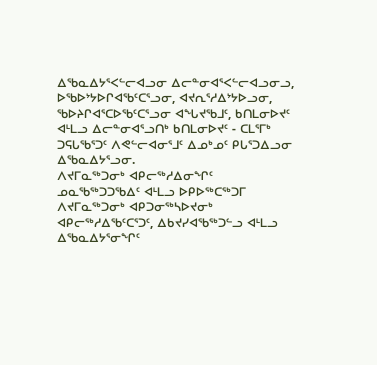ᐃᖃᓇᐃᔭᕐᐸᓪᓕᐊᓗᓂ ᐃᓕᓐᓂᐊᕐᐸᓪᓕᐊᓗᓂᓗ, ᐅᖃᐅᔾᔭᐅᒋᐊᖃᑦᑕᕐᓗᓂ, ᐊᔪᕆᕐᓱᐃᔾᔭᐅᓗᓂ, ᖃᐅᔨᒋᐊᕐᑕᐅᖃᑦᑕᕐᓗᓂ ᐊᖓᔪᖃᒧᑦ, ᑲᑎᒪᓂᐅᔪᑦ ᐊᒻᒪᓗ ᐃᓕᓐᓂᐊᕐᓗᑎᒃ ᑲᑎᒪᓂᐅᔪᑦ - ᑕᒪᕐᒥᒃ ᑐᕋᒐᖃᕐᑐᑦ ᐱᕙᓪᓕᐊᓂᕐᒧᑦ ᐃᓄᒃᓄᑦ ᑭᒐᕐᑐᐃᓗᓂ ᐃᖃᓇᐃᔭᕐᓗᓂ.
ᐱᔪᒥᓇᖅᑐᓂᒃ ᐊᑭᓕᖅᓱᐃᓂᖏᑦ
ᓄᓇᖃᖅᑐᑐᖃᐃᑦ ᐊᒻᒪᓗ ᐅᑭᐅᖅᑕᖅᑐᒥ ᐱᔪᒥᓇᖅᑐᓂᒃ ᐊᑭᑐᓂᖅᓴᐅᔪᓂᒃ ᐊᑭᓕᖅᓱᐃᖃᑦᑕᕐᑐᑦ, ᐃᑲᔪᓯᐊᖃᖅᑐᓪᓗ ᐊᒻᒪᓗ ᐃᖃᓇᐃᔭᕐᓂᖏᑦ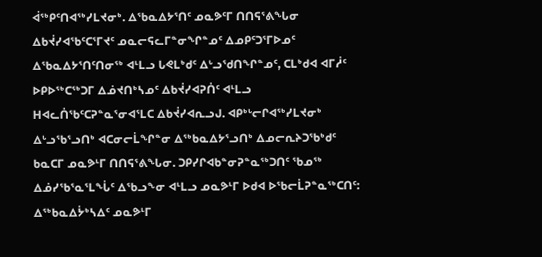ᐋᖅᑭᑦᑎᐊᖅᓯᒪᔪᓂᒃ. ᐃᖃᓇᐃᔭᕐᑎᑦ ᓄᓇᕗᑦᒥ ᑎᑎᕋᕐᕕᖓᓂ ᐃᑲᔫᓯᐊᖃᑦᑕᕐᒥᔪᑦ ᓄᓇᓕᕋᓚᒥᓐᓂᖏᓐᓄᑦ ᐃᓄᑭᑦᑐᕐᒥᐅᓄᑦ ᐃᖃᓇᐃᔭᕐᑎᑦᑎᓂᖅ ᐊᒻᒪᓗ ᒐᕙᒪᒃᑯᑦ ᐃᒡᓗᖁᑎᖏᓐᓄᑦ, ᑕᒪᒃᑯᐊ ᐊᒥᓲᑦ ᐅᑭᐅᖅᑕᖅᑐᒥ ᐃᓅᔪᑎᒃᓴᓄᑦ ᐃᑲᔫᓯᐊᕈᑏᑦ ᐊᒻᒪᓗ ᕼᐊᓚᑏᖃᑦᑕᕈᓐᓇᕐᓂᐊᕐᒪᑕ ᐃᑲᔫᓯᐊᕆᓗᒍ. ᐊᑭᒃᒡᓕᒋᐊᖅᓯᒪᔪᓂᒃ ᐃᒡᓗᖃᕐᓗᑎᒃ ᐊᑕᓂᓕᒫᖏᓐᓂ ᐃᖅᑲᓇᐃᔭᕐᓗᑎᒃ ᐃᓄᓕᕆᔨᑐᖃᒃᑯᑦ ᑲᓇᑕᒥ ᓄᓇᕗᒻᒥ ᑎᑎᕋᕐᕕᖓᓂ. ᑐᑭᓯᒋᐊᑲᓐᓂᕈᓐᓇᖅᑐᑎᑦ ᖃᓄᖅ ᐃᓅᓯᖃᕐᓇᕐᒪᖔᑦ ᐃᖃᓗᖕᓂ ᐊᒻᒪᓗ ᓄᓇᕗᒻᒥ ᐅᑯᐊ ᐅᖃᓕᒫᕈᓐᓇᖅᑕᑎᑦ:
ᐃᖅᑲᓇᐃᔮᒃᓴᐃᑦ ᓄᓇᕗᒻᒥ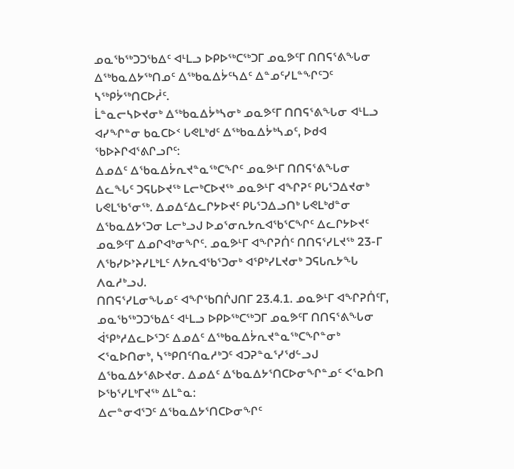ᓄᓇᖃᖅᑐᑐᖃᐃᑦ ᐊᒻᒪᓗ ᐅᑭᐅᖅᑕᖅᑐᒥ ᓄᓇᕗᑦᒥ ᑎᑎᕋᕐᕕᖓᓂ ᐃᖅᑲᓇᐃᔭᖅᑎᓄᑦ ᐃᖅᑲᓇᐃᔮᑦᓴᐃᑦ ᐃᓐᓄᑦᓯᒪᓐᖏᑦᑐᑦ ᓴᖅᑭᔮᖅᑎᑕᐅᓲᑦ.
ᒫᓐᓇᓕᓴᐅᔪᓂᒃ ᐃᖅᑲᓇᐃᔮᒃᓴᓂᒃ ᓄᓇᕗᑦᒥ ᑎᑎᕋᕐᕕᖓᓂ ᐊᒻᒪᓗ ᐊᓯᖏᓐᓂ ᑲᓇᑕᐅᑉ ᒐᕙᒪᒃᑯᑦ ᐃᖅᑲᓇᐃᔮᒃᓴᓄᑦ, ᐅᑯᐊ ᖃᐅᔨᒋᐊᕐᕕᒋᓗᒋᑦ:
ᐃᓄᐃᑦ ᐃᖃᓇᐃᔮᕆᔪᓐᓇᖅᑕᖏᑦ ᓄᓇᕗᒻᒥ ᑎᑎᕋᕐᕕᖓᓂ
ᐃᓚᖓᑦ ᑐᕋᒐᐅᔪᖅ ᒪᓕᒃᑕᐅᔪᖅ ᓄᓇᕗᒻᒥ ᐊᖏᕈᑦ ᑭᒐᕐᑐᐃᔪᓂᒃ ᒐᕙᒪᖃᕐᓂᖅ. ᐃᓄᐃᑦᐃᓚᒋᔭᐅᔪᑦ ᑭᒐᕐᑐᐃᓗᑎᒃ ᒐᕙᒪᒃᑯᓐᓂ ᐃᖃᓇᐃᔭᕐᑐᓂ ᒪᓕᒃᓗᒍ ᐅᓄᕐᓂᕆᔭᕆᐊᖃᕐᑕᖏᑦ ᐃᓚᒋᔭᐅᔪᑦ ᓄᓇᕗᑦᒥ ᐃᓄᒋᐊᒃᓂᖏᑦ. ᓄᓇᕗᒻᒥ ᐊᖏᕈᑏᑦ ᑎᑎᕋᕐᓯᒪᔪᖅ 23-ᒥ ᐱᖃᓯᐅᔾᔨᓯᒪᒃᒪᑦ ᐱᔭᕆᐊᖃᕐᑐᓂᒃ ᐊᕿᒃᓯᒪᔪᓂᒃ ᑐᕋᒐᕆᔭᖓ ᐱᓇᓱᒃᓗᒍ.
ᑎᑎᕋᕐᓯᒪᓂᖓᓄᑦ ᐊᖏᖃᑎᒌᒍᑎᒥ 23.4.1. ᓄᓇᕗᒻᒥ ᐊᖏᕈᑏᑦᒥ, ᓄᓇᖃᖅᑐᑐᖃᐃᑦ ᐊᒻᒪᓗ ᐅᑭᐅᖅᑕᖅᑐᒥ ᓄᓇᕗᑦᒥ ᑎᑎᕋᕐᕕᖓᓂ ᐋᕿᒃᓱᐃᓚᐅᕐᑐᑦ ᐃᓄᐃᑦ ᐃᖅᑲᓇᐃᔮᕆᔪᓐᓇᖅᑕᖏᓐᓂᒃ ᐸᕐᓇᐅᑎᓂᒃ, ᓴᖅᑭᑎᑦᑎᓇᓱᒃᑐᑦ ᐊᑐᕈᓐᓇᕐᓯᖁᓪᓗᒍ ᐃᖃᓇᐃᔭᕐᕕᐅᔪᓂ. ᐃᓄᐃᑦ ᐃᖃᓇᐃᔭᕐᑎᑕᐅᓂᖏᓐᓄᑦ ᐸᕐᓇᐅᑎ ᐅᖃᕐᓯᒪᒃᒥᔪᖅ ᐃᒪᓐᓇ:
ᐃᓕᓐᓂᐊᕐᑐᑦ ᐃᖃᓇᐃᔭᕐᑎᑕᐅᓂᖏᑦ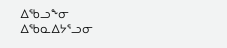ᐃᖃᓗᖕᓂ
ᐃᖃᓇᐃᔭᕐᓗᓂ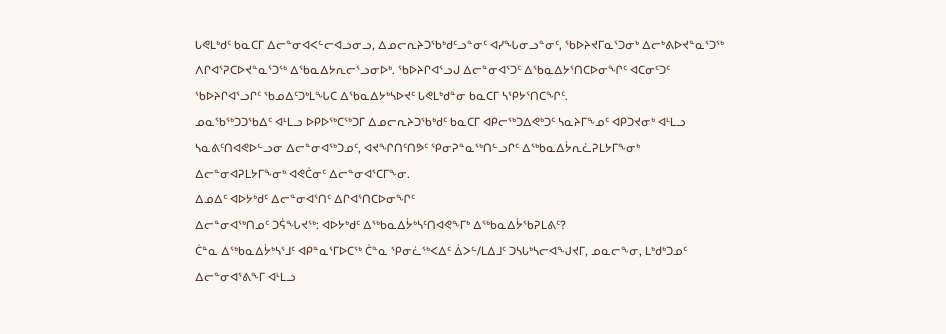ᒐᕙᒪᒃᑯᑦ ᑲᓇᑕᒥ ᐃᓕᓐᓂᐊᐸᓪᓕᐊᓗᓂᓗ, ᐃᓄᓕᕆᔨᑐᖃᒃᑯᑦᓗᓐᓂᑦ ᐊᓯᖓᓂᓗᓐᓂᑦ, ᖃᐅᔨᔪᒥᓇᕐᑐᓂᒃ ᐃᓕᒃᕕᐅᔪᓐᓇᕐᑐᖅ ᐱᒋᐊᕐᕈᑕᐅᔪᓐᓇᕐᑐᖅ ᐃᖃᓇᐃᔭᕆᓕᕐᓗᓂᐅᒃ. ᖃᐅᔨᒋᐊᕐᓗᒍ ᐃᓕᓐᓂᐊᕐᑐᑦ ᐃᖃᓇᐃᔭᕐᑎᑕᐅᓂᖏᑦ ᐊᑕᓂᑦᑐᑦ ᖃᐅᔨᒋᐊᕐᓗᒋᑦ ᖃᓄᐃᑦᑐᒃᒪᖓᑕ ᐃᖃᓇᐃᔭᒃᓴᐅᔪᑦ ᒐᕙᒪᒃᑯᓐᓂ ᑲᓇᑕᒥ ᓴᕿᔭᕐᑎᑕᖏᑦ.
ᓄᓇᖃᖅᑐᑐᖃᐃᑦ ᐊᒻᒪᓗ ᐅᑭᐅᖅᑕᖅᑐᒥ ᐃᓄᓕᕆᔨᑐᖃᒃᑯᑦ ᑲᓇᑕᒥ ᐊᑭᓕᖅᑐᐃᕙᒃᑐᑦ ᓴᓇᔨᒥᖕᓄᑦ ᐊᑭᑐᔪᓂᒃ ᐊᒻᒪᓗ ᓴᓇᕕᑦᑎᐊᕙᐅᓪᓗᓂ ᐃᓕᓐᓂᐊᖅᑐᓄᑦ, ᐊᔪᖏᑎᑦᑎᕗᑦ ᕿᓂᕈᓐᓇᖅᑎᓪᓗᒋᑦ ᐃᖅᑲᓇᐃᔮᕆᓛᕈᒪᔭᒥᖕᓂᒃ ᐃᓕᓐᓂᐊᕈᒪᔭᒥᖕᓂᒃ ᐊᕙᑖᓂᑦ ᐃᓕᓐᓂᐊᕐᑕᒥᖕᓂ.
ᐃᓄᐃᑦ ᐊᐅᔭᒃᑯᑦ ᐃᓕᓐᓂᐊᕐᑎᑦ ᐃᒋᐊᕐᑎᑕᐅᓂᖏᑦ
ᐃᓕᓐᓂᐊᖅᑎᓄᑦ ᑐᕌᖓᔪᖅ: ᐊᐅᔭᒃᑯᑦ ᐃᖅᑲᓇᐃᔮᒃᓴᑦᑎᐊᕙᖕᒥᒃ ᐃᖅᑲᓇᐃᔮᖃᕈᒪᕕᑦ?
ᑖᓐᓇ ᐃᖅᑲᓇᐃᔮᒃᓴᕐᒧᑦ ᐊᑭᓐᓇᕐᒥᐅᑕᖅ ᑖᓐᓇ ᕿᓂᓛᖅᐸᐃᑦ ᐄᐳᓪ/ᒪᐃᒧᑦ ᑐᓴᒐᒃᓴᓕᐊᖑᔪᒥ, ᓄᓇᓕᖕᓂ, ᒪᒃᑯᒃᑐᓄᑦ ᐃᓕᓐᓂᐊᕐᕕᖕᒥ ᐊᒻᒪᓗ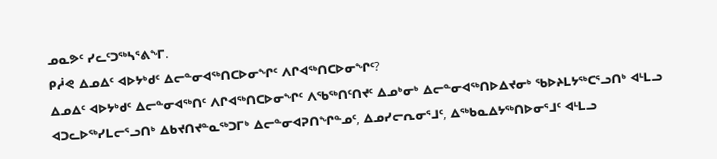ᓄᓇᕗᑦ ᓯᓚᑦᑐᖅᓴᕐᕕᖕᒥ.
ᑭᓲᕙ ᐃᓄᐃᑦ ᐊᐅᔭᒃᑯᑦ ᐃᓕᓐᓂᐊᖅᑎᑕᐅᓂᖏᑦ ᐱᒋᐊᖅᑎᑕᐅᓂᖏᑦ?
ᐃᓄᐃᑦ ᐊᐅᔭᒃᑯᑦ ᐃᓕᓐᓂᐊᖅᑎᑦ ᐱᒋᐊᖅᑎᑕᐅᓂᖏᑦ ᐱᖃᖅᑎᑦᑎᔪᑦ ᐃᓄᒃᓂᒃ ᐃᓕᓐᓂᐊᖅᑎᐅᐃᔪᓂᒃ ᖃᐅᔨᒪᔭᖅᑕᕐᓗᑎᒃ ᐊᒻᒪᓗ ᐊᑐᓚᐅᖅᓯᒪᓕᕐᓗᑎᒃ ᐃᑲᔪᑎᔪᓐᓇᖅᑐᒥᒃ ᐃᓕᓐᓂᐊᕈᑎᖏᓐᓄᑦ, ᐃᓄᓯᓕᕆᓂᕐᒧᑦ, ᐃᖅᑲᓇᐃᔭᖅᑎᐅᓂᕐᒧᑦ ᐊᒻᒪᓗ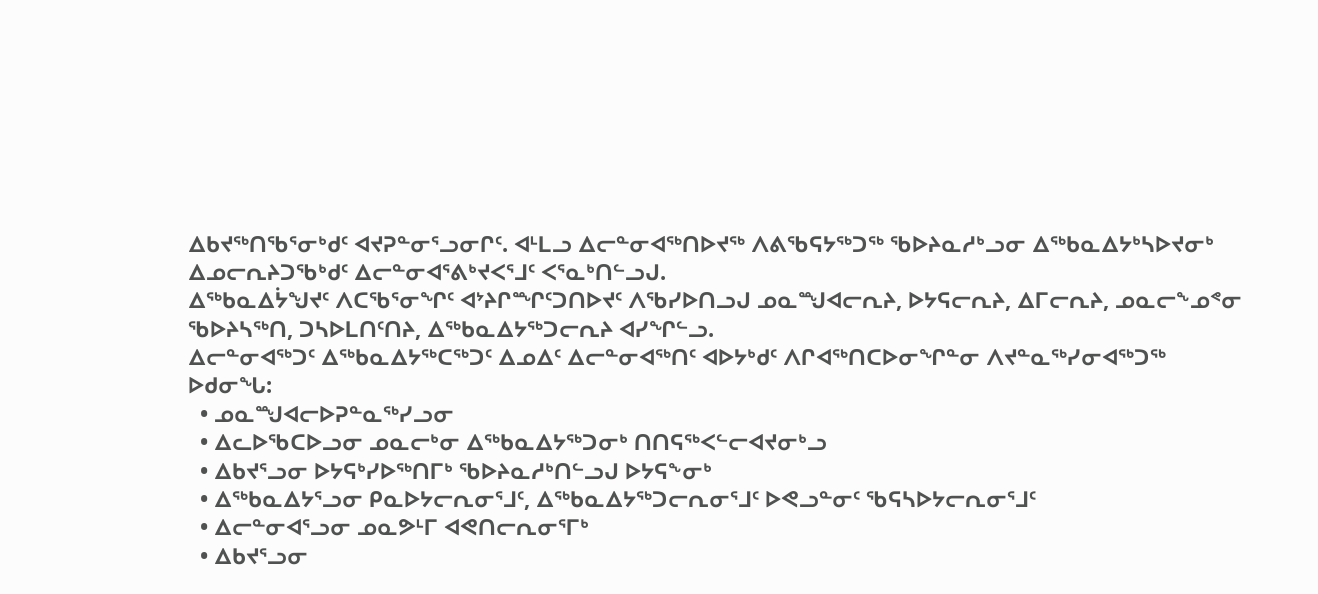ᐃᑲᔪᖅᑎᖃᕐᓂᒃᑯᑦ ᐊᔪᕈᓐᓂᕐᓗᓂᒋᑦ. ᐊᒻᒪᓗ ᐃᓕᓐᓂᐊᖅᑎᐅᔪᖅ ᐱᕕᖃᕋᔭᖅᑐᖅ ᖃᐅᔨᓇᓱᒃᓗᓂ ᐃᖅᑲᓇᐃᔭᒃᓴᐅᔪᓂᒃ ᐃᓄᓕᕆᔨᑐᖃᒃᑯᑦ ᐃᓕᓐᓂᐊᕐᕕᒃᔪᐸᕐᒧᑦ ᐸᕐᓇᒃᑎᓪᓗᒍ.
ᐃᖅᑲᓇᐃᔮᖑᔪᑦ ᐱᑕᖃᕐᓂᖏᑦ ᐊᔾᔨᒋᙱᑦᑐᑎᐅᔪᑦ ᐱᖃᓯᐅᑎᓗᒍ ᓄᓇᙳᐊᓕᕆᔨ, ᐅᔭᕋᓕᕆᔨ, ᐃᒥᓕᕆᔨ, ᓄᓇᓕᖕᓄᕝᓂ ᖃᐅᔨᓴᖅᑎ, ᑐᓴᐅᒪᑎᑦᑎᔨ, ᐃᖅᑲᓇᐃᔭᖅᑐᓕᕆᔨ ᐊᓯᖏᓪᓗ.
ᐃᓕᓐᓂᐊᖅᑐᑦ ᐃᖅᑲᓇᐃᔭᖅᑕᖅᑐᑦ ᐃᓄᐃᑦ ᐃᓕᓐᓂᐊᖅᑎᑦ ᐊᐅᔭᒃᑯᑦ ᐱᒋᐊᖅᑎᑕᐅᓂᖏᓐᓂ ᐱᔪᓐᓇᖅᓯᓂᐊᖅᑐᖅ ᐅᑯᓂᖓ:
  • ᓄᓇᙳᐊᓕᐅᕈᓐᓇᖅᓯᓗᓂ
  • ᐃᓚᐅᖃᑕᐅᓗᓂ ᓄᓇᓕᒃᓂ ᐃᖅᑲᓇᐃᔭᖅᑐᓂᒃ ᑎᑎᕋᖅᐸᓪᓕᐊᔪᓂᒃᓗ
  • ᐃᑲᔪᕐᓗᓂ ᐅᔭᕋᒃᓯᐅᖅᑎᒥᒃ ᖃᐅᔨᓇᓱᒃᑎᓪᓗᒍ ᐅᔭᕋᖕᓂᒃ
  • ᐃᖅᑲᓇᐃᔭᕐᓗᓂ ᑭᓇᐅᔭᓕᕆᓂᕐᒧᑦ, ᐃᖅᑲᓇᐃᔭᖅᑐᓕᕆᓂᕐᒧᑦ ᐅᕙᓗᓐᓂᑦ ᖃᕋᓴᐅᔭᓕᕆᓂᕐᒧᑦ
  • ᐃᓕᓐᓂᐊᕐᓗᓂ ᓄᓇᕗᒻᒥ ᐊᕙᑎᓕᕆᓂᕐᒥᒃ
  • ᐃᑲᔪᕐᓗᓂ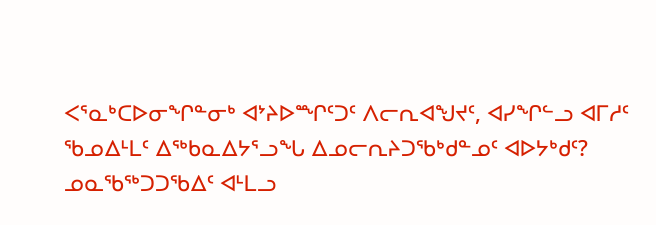ᐸᕐᓇᒃᑕᐅᓂᖏᓐᓂᒃ ᐊᔾᔨᐅᙱᑦᑐᑦ ᐱᓕᕆᐊᖑᔪᑦ, ᐊᓯᖏᓪᓗ ᐊᒥᓱᑦ
ᖃᓄᐃᒻᒪᑦ ᐃᖅᑲᓇᐃᔭᕐᓗᖓ ᐃᓄᓕᕆᔨᑐᖃᒃᑯᓐᓄᑦ ᐊᐅᔭᒃᑯᑦ?
ᓄᓇᖃᖅᑐᑐᖃᐃᑦ ᐊᒻᒪᓗ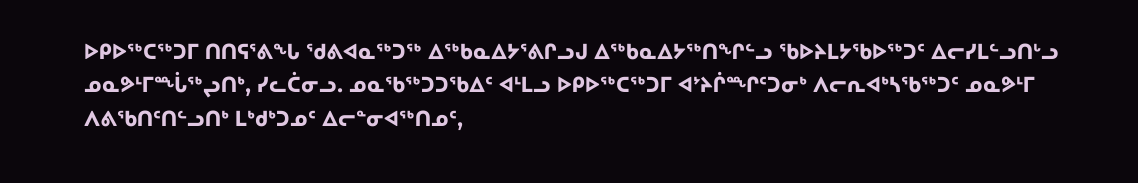ᐅᑭᐅᖅᑕᖅᑐᒥ ᑎᑎᕋᕐᕕᖓ ᖁᕕᐊᓇᖅᑐᖅ ᐃᖅᑲᓇᐃᔭᕐᕕᒋᓗᒍ ᐃᖅᑲᓇᐃᔭᖅᑎᖏᓪᓗ ᖃᐅᔨᒪᔭᖃᐅᖅᑐᑦ ᐃᓕᓯᒪᓪᓗᑎᒡᓗ ᓄᓇᕗᒻᒥᙶᖅᖢᑎᒃ, ᓯᓚᑖᓂᓗ. ᓄᓇᖃᖅᑐᑐᖃᐃᑦ ᐊᒻᒪᓗ ᐅᑭᐅᖅᑕᖅᑐᒥ ᐊᔾᔨᒌᙱᑦᑐᓂᒃ ᐱᓕᕆᐊᒃᓴᖃᖅᑐᑦ ᓄᓇᕗᒻᒥ ᐱᕕᖃᑎᑦᑎᓪᓗᑎᒃ ᒪᒃᑯᒃᑐᓄᑦ ᐃᓕᓐᓂᐊᖅᑎᓄᑦ,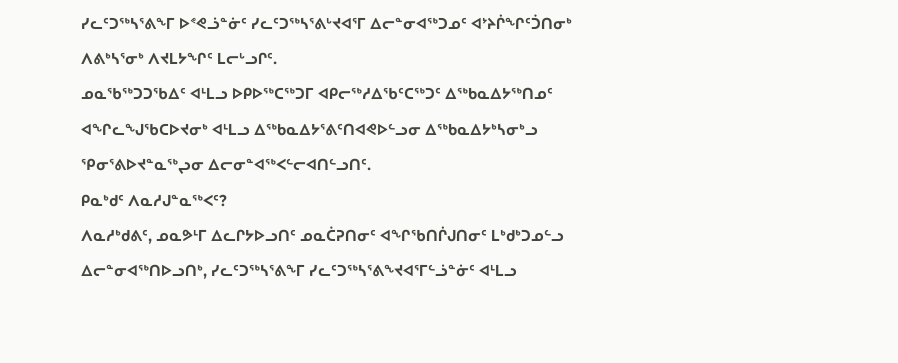ᓯᓚᑦᑐᖅᓴᕐᕕᖕᒥ ᐅᕝᕙᓘᓐᓃᑦ ᓯᓚᑦᑐᖅᓴᕐᕕᒡᔪᐊᕐᒥ ᐃᓕᓐᓂᐊᖅᑐᓄᑦ ᐊᔾᔨᒌᖏᑦᑑᑎᓂᒃ ᐱᕕᒃᓴᕐᓂᒃ ᐱᔪᒪᔭᖏᑦ ᒪᓕᒡᓗᒋᑦ.
ᓄᓇᖃᖅᑐᑐᖃᐃᑦ ᐊᒻᒪᓗ ᐅᑭᐅᖅᑕᖅᑐᒥ ᐊᑭᓕᖅᓱᐃᖃᑦᑕᖅᑐᑦ ᐃᖅᑲᓇᐃᔭᖅᑎᓄᑦ ᐊᖏᓚᖑᖃᑕᐅᔪᓂᒃ ᐊᒻᒪᓗ ᐃᖅᑲᓇᐃᔭᕐᕕᑦᑎᐊᕙᐅᓪᓗᓂ ᐃᖅᑲᓇᐃᔭᒃᓴᓂᒃᓗ ᕿᓂᕐᕕᐅᔪᓐᓇᖅᖢᓂ ᐃᓕᓂᓐᐊᖅᐸᓪᓕᐊᑎᓪᓗᑎᑦ.
ᑭᓇᒃᑯᑦ ᐱᓇᓱᒍᓐᓇᖅᐸᑦ?
ᐱᓇᓱᒃᑯᕕᑦ, ᓄᓇᕗᒻᒥ ᐃᓚᒋᔭᐅᓗᑎᑦ ᓄᓇᑖᕈᑎᓂᑦ ᐊᖏᖃᑎᒌᒍᑎᓂᑦ ᒪᒃᑯᒃᑐᓄᓪᓗ ᐃᓕᓐᓂᐊᖅᑎᐅᓗᑎᒃ, ᓯᓚᑦᑐᖅᓴᕐᕕᖕᒥ ᓯᓚᑦᑐᖅᓴᕐᕕᖕᔪᐊᕐᒥᓪᓘᓐᓃᑦ ᐊᒻᒪᓗ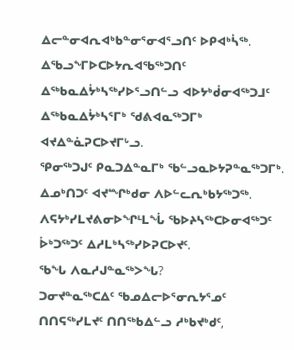ᐃᓕᓐᓂᐊᕆᐊᒃᑲᓐᓂᕐᓂᐊᕐᓗᑎᑦ ᐅᑭᐊᒃᓵᖅ. ᐃᖃᓗᖕᒥᐅᑕᐅᔭᕆᐊᖃᖅᑐᑎᑦ ᐃᖅᑲᓇᐃᔮᒃᓴᖅᓯᐅᕐᓗᑎᓪᓗ ᐊᐅᔭᒃᑰᓂᐊᖅᑐᒧᑦ ᐃᖅᑲᓇᐃᔮᒃᓴᕐᒥᒃ ᖁᕕᐊᓇᖅᑐᒥᒃ ᐊᔪᐃᓐᓈᕈᑕᐅᔪᒥᒡᓗ.
ᕿᓂᖅᑐᒍᑦ ᑭᓇᑐᐃᓐᓇᒥᒃ ᖃᓪᓗᓇᐅᔭᕈᓐᓇᖅᑐᒥᒃ. ᐃᓄᒃᑎᑐᑦ ᐊᔪᙱᒃᑯᓂ ᐱᐅᓪᓚᕆᒃᑲᔭᖅᑐᖅ.
ᐱᕋᔭᒃᓯᒪᔪᕕᓂᐅᖏᒻᒪᖔ ᖃᐅᔨᓴᖅᑕᐅᓂᐊᖅᑐᑦ ᐆᒃᑐᖅᑐᑦ ᐃᓱᒪᒃᓴᖅᓯᐅᕈᑕᐅᔪᑦ.
ᖃᖓ ᐱᓇᓱᒍᓐᓇᖅᐳᖓ?
ᑐᓂᔪᓐᓇᖅᑕᐃᑦ ᖃᓄᐃᓕᐅᕐᓂᕆᔭᕐᓄᑦ ᑎᑎᕋᖅᓯᒪᔪᑦ ᑎᑎᖅᑲᐃᓪᓗ ᓱᒃᑲᔪᒃᑯᑦ,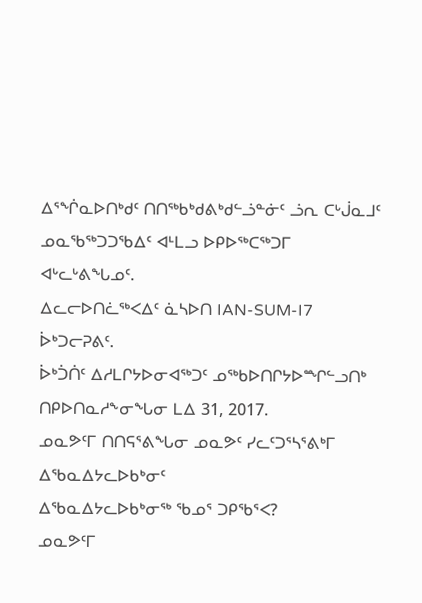ᐃᕐᖐᓇᐅᑎᒃᑯᑦ ᑎᑎᖅᑲᒃᑯᕕᒃᑯᓪᓘᓐᓃᑦ ᓘᕆ ᑕᒡᒎᓇᒧᑦ ᓄᓇᖃᖅᑐᑐᖃᐃᑦ ᐊᒻᒪᓗ ᐅᑭᐅᖅᑕᖅᑐᒥ ᐊᒡᓚᒡᕕᖓᓄᑦ.
ᐃᓚᓕᐅᑎᓛᖅᐸᐃᑦ ᓈᓴᐅᑎ IAN-SUM-I7 ᐆᒃᑐᓕᕈᕕᑦ.
ᐆᒃᑑᑏᑦ ᐃᓱᒪᒋᔭᐅᓂᐊᖅᑐᑦ ᓄᖅᑲᐅᑎᒋᔭᐅᙱᓪᓗᑎᒃ ᑎᑭᐅᑎᓇᓱᖕᓂᖓᓂ ᒪᐃ 31, 2017.
ᓄᓇᕗᑦᒥ ᑎᑎᕋᕐᕕᖓᓂ ᓄᓇᕗᑦ ᓯᓚᑦᑐᕐᓴᕐᕕᒃᒥ ᐃᖃᓇᐃᔭᓚᐅᑲᒃᓂᑦ
ᐃᖃᓇᐃᔭᓚᐅᑲᒃᓂᖅ ᖃᓄᕐ ᑐᑭᖃᕐᐸ?
ᓄᓇᕗᑦᒥ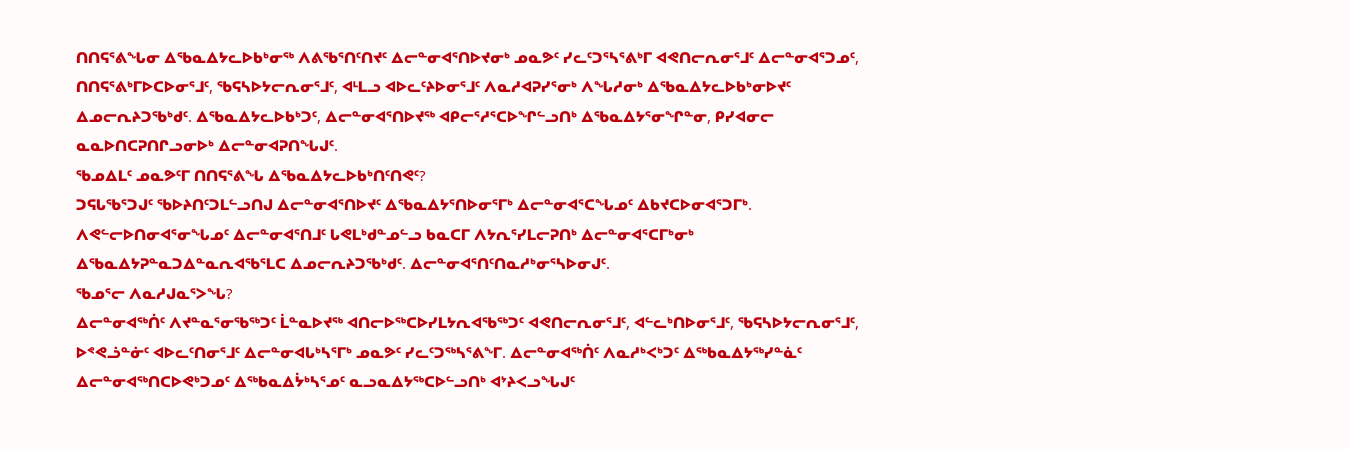ᑎᑎᕋᕐᕕᖓᓂ ᐃᖃᓇᐃᔭᓚᐅᑲᒃᓂᖅ ᐱᕕᖃᕐᑎᑦᑎᔪᑦ ᐃᓕᓐᓂᐊᕐᑎᐅᔪᓂᒃ ᓄᓇᕗᑦ ᓯᓚᑦᑐᕐᓴᕐᕕᒃᒥ ᐊᕙᑎᓕᕆᓂᕐᒧᑦ ᐃᓕᓐᓂᐊᕐᑐᓄᑦ, ᑎᑎᕋᕐᕕᒃᒥᐅᑕᐅᓂᕐᒧᑦ, ᖃᕋᓴᐅᔭᓕᕆᓂᕐᒧᑦ, ᐊᒻᒪᓗ ᐊᐅᓚᑦᔨᐅᓂᕐᒧᑦ ᐱᓇᓱᐊᕈᓯᕐᓂᒃ ᐱᖓᓱᓂᒃ ᐃᖃᓇᐃᔭᓚᐅᑲᒃᓂᐅᔪᑦ ᐃᓄᓕᕆᔨᑐᖃᒃᑯᑦ. ᐃᖃᓇᐃᔭᓚᐅᑲᒃᑐᑦ, ᐃᓕᓐᓂᐊᕐᑎᐅᔪᖅ ᐊᑭᓕᕐᓱᕐᑕᐅᖏᓪᓗᑎᒃ ᐃᖃᓇᐃᔭᕐᓂᖏᓐᓂ, ᑭᓯᐊᓂᓕ ᓇᓇᐅᑎᑕᕈᑎᒋᓗᓂᐅᒃ ᐃᓕᓐᓂᐊᕈᑎᖓᒍᑦ.
ᖃᓄᐃᒪᑦ ᓄᓇᕗᑦᒥ ᑎᑎᕋᕐᕕᖓ ᐃᖃᓇᐃᔭᓚᐅᑲᒃᑎᑦᑎᕙᑦ?
ᑐᕋᒐᖃᕐᑐᒍᑦ ᖃᐅᔨᑎᑦᑐᒪᓪᓗᑎᒍ ᐃᓕᓐᓂᐊᕐᑎᐅᔪᑦ ᐃᖃᓇᐃᔭᕐᑎᐅᓂᕐᒥᒃ ᐃᓕᓐᓂᐊᕐᑕᖓᓄᑦ ᐃᑲᔪᑕᐅᓂᐊᕐᑐᒥᒃ. ᐱᕙᓪᓕᐅᑎᓂᐊᕐᓂᖓᓄᑦ ᐃᓕᓐᓂᐊᕐᑎᒧᑦ ᒐᕙᒪᒃᑯᓐᓄᓪᓗ ᑲᓇᑕᒥ ᐱᔭᕆᕐᓯᒪᓕᕈᑎᒃ ᐃᓕᓐᓂᐊᕐᑕᒥᒃᓂᒃ ᐃᖃᓇᐃᔭᕈᓐᓇᑐᐃᓐᓇᕆᐊᖃᕐᒪᑕ ᐃᓄᓕᕆᔨᑐᖃᒃᑯᑦ. ᐃᓕᓐᓂᐊᕐᑎᑦᑎᓇᓱᒃᓂᕐᓴᐅᓂᒍᑦ.
ᖃᓄᕐᓕ ᐱᓇᓱᒍᓇᕐᐳᖓ?
ᐃᓕᓐᓂᐊᖅᑏᑦ ᐱᔪᓐᓇᕐᓂᖃᖅᑐᑦ ᒫᓐᓇᐅᔪᖅ ᐊᑎᓕᐅᖅᑕᐅᓯᒪᔭᕆᐊᖃᖅᑐᑦ ᐊᕙᑎᓕᕆᓂᕐᒧᑦ, ᐊᓪᓚᒃᑎᐅᓂᕐᒧᑦ, ᖃᕋᓴᐅᔭᓕᕆᓂᕐᒧᑦ, ᐅᕝᕙᓘᓐᓃᑦ ᐊᐅᓚᑦᑎᓂᕐᒧᑦ ᐃᓕᓐᓂᐊᒐᒃᓴᕐᒥᒃ ᓄᓇᕗᑦ ᓯᓚᑦᑐᖅᓴᕐᕕᖕᒥ. ᐃᓕᓐᓂᐊᖅᑏᑦ ᐱᓇᓱᒃᐸᒃᑐᑦ ᐃᖅᑲᓇᐃᔭᖅᓯᓐᓈᑦ ᐃᓕᓐᓂᐊᖅᑎᑕᐅᕙᒃᑐᓄᑦ ᐃᖅᑲᓇᐃᔮᒃᓴᕐᓄᑦ ᓇᓗᓇᐃᔭᖅᑕᐅᓪᓗᑎᒃ ᐊᔾᔨᐸᓗᖓᒍᑦ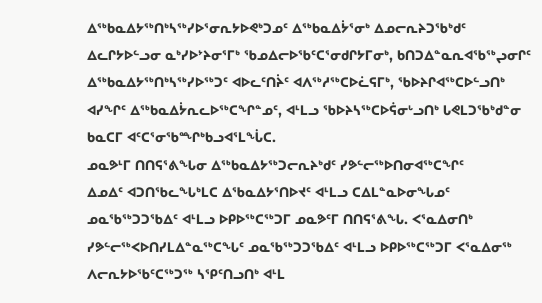ᐃᖅᑲᓇᐃᔭᖅᑎᒃᓴᖅᓯᐅᕐᓂᕆᔭᐅᕙᒃᑐᓄᑦ ᐃᖅᑲᓇᐃᔮᕐᓂᒃ ᐃᓄᓕᕆᔨᑐᖃᒃᑯᑦ ᐃᓚᒋᔭᐅᓪᓗᓂ ᓇᒃᓯᐅᔾᔨᓂᕐᒥᒃ ᖃᓄᐃᓕᐅᖃᑦᑕᕐᓂᑯᒋᔭᒥᓂᒃ, ᑲᑎᑐᐃᓐᓇᕆᐊᖃᖅᖢᓂᒋᑦ ᐃᖅᑲᓇᐃᔭᖅᑎᒃᓴᖅᓯᐅᖅᑐᑦ ᐊᐅᓚᑦᑎᔩᑦ ᐊᐱᖅᓱᖅᑕᐅᓛᕋᒥᒃ, ᖃᐅᔨᒋᐊᖅᑕᐅᓪᓗᑎᒃ ᐊᓯᖏᑦ ᐃᖅᑲᓇᐃᔮᕆᓚᐅᖅᑕᖏᓐᓄᑦ, ᐊᒻᒪᓗ ᖃᐅᔨᓴᖅᑕᐅᕌᓂᒡᓗᑎᒃ ᒐᕙᒪᑐᖃᒃᑯᓐᓂ ᑲᓇᑕᒥ ᐊᑦᑕᕐᓂᖃᙱᒃᑲᓗᐊᕐᒪᖔᑕ.
ᓄᓇᕗᒻᒥ ᑎᑎᕋᕐᕕᖓᓂ ᐃᖅᑲᓇᐃᔭᖅᑐᓕᕆᔨᒃᑯᑦ ᓯᕗᓪᓕᖅᐅᑎᓂᐊᖅᑕᖏᑦ
ᐃᓄᐃᑦ ᐊᑐᑎᖃᓚᖓᒃᒪᑕ ᐃᖃᓇᐃᔭᕐᑎᐅᔪᑦ ᐊᒻᒪᓗ ᑕᐃᒪᓐᓇᐅᓂᖓᓄᑦ ᓄᓇᖃᖅᑐᑐᖃᐃᑦ ᐊᒻᒪᓗ ᐅᑭᐅᖅᑕᖅᑐᒥ ᓄᓇᕗᑦᒥ ᑎᑎᕋᕐᕕᖓ. ᐸᕐᓇᐃᓂᑎᒃ ᓯᕗᓪᓕᖅᐸᐅᑎᓯᒪᐃᓐᓇᖅᑕᖓᑦ ᓄᓇᖃᖅᑐᑐᖃᐃᑦ ᐊᒻᒪᓗ ᐅᑭᐅᖅᑕᖅᑐᒥ ᐸᕐᓇᐃᓂᖅ ᐱᓕᕆᔭᐅᖃᑦᑕᖅᑐᖅ ᓴᕿᑦᑎᓗᑎᒃ ᐊᒻᒪ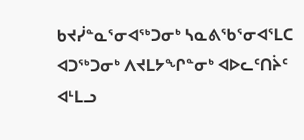ᑲᔪᓰᓐᓇᕐᓂᐊᖅᑐᓂᒃ ᓴᓇᕕᖃᕐᓂᐊᕐᒪᑕ ᐊᑐᖅᑐᓂᒃ ᐱᔪᒪᔭᖏᓐᓂᒃ ᐊᐅᓚᑦᑎᔩᑦ ᐊᒻᒪᓗ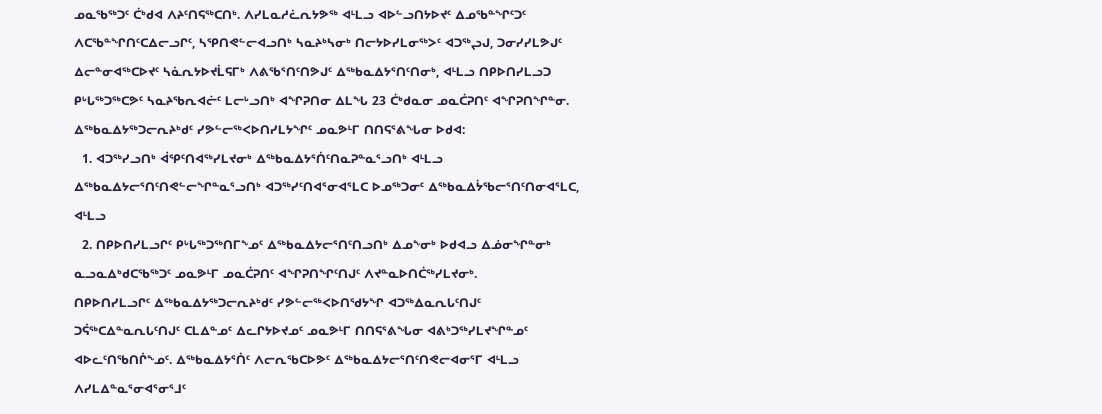ᓄᓇᖃᖅᑐᑦ ᑖᒃᑯᐊ ᐱᔨᑦᑎᕋᖅᑕᑎᒃ. ᐱᓯᒪᓇᓱᓛᕆᔭᕗᖅ ᐊᒻᒪᓗ ᐊᐅᓪᓗᑎᔭᐅᔪᑦ ᐃᓄᖃᓐᖏᑦᑐᑦ ᐱᑕᖃᓐᖏᑎᑦᑕᐃᓕᓗᒋᑦ, ᓴᕿᑎᕙᓪᓕᐊᓗᑎᒃ ᓴᓇᔨᒃᓴᓂᒃ ᑎᓕᔭᐅᓯᒪᓂᖅᐳᑦ ᐊᑐᖅᖢᒍ, ᑐᓂᓯᓯᒪᕗᒍᑦ ᐃᓕᓐᓂᐊᖅᑕᐅᔪᑦ ᓴᓈᕆᔭᐅᔪᒫᕋᒥᒃ ᐱᕕᖃᕐᑎᑦᑎᕗᒍᑦ ᐃᖅᑲᓇᐃᔭᕐᑎᑦᑎᓂᒃ, ᐊᒻᒪᓗ ᑎᑭᐅᑎᓯᒪᓗᑐ ᑭᒡᒐᖅᑐᖅᑕᕗᑦ ᓴᓇᔨᖃᕆᐊᓖᑦ ᒪᓕᒡᓗᑎᒃ ᐊᖏᕈᑎᓂ ᐃᒪᖓ 23 ᑖᒃᑯᓇᓂ ᓄᓇᑖᕈᑎᑦ ᐊᖏᕈᑎᖏᓐᓂ.
ᐃᖅᑲᓇᐃᔭᖅᑐᓕᕆᔨᒃᑯᑦ ᓯᕗᓪᓕᖅᐸᐅᑎᓯᒪᔭᖏᑦ ᓄᓇᕗᒻᒥ ᑎᑎᕋᕐᕕᖓᓂ ᐅᑯᐊ:
  1. ᐊᑐᖅᓯᓗᑎᒃ ᐋᕿᑦᑎᐊᖅᓯᒪᔪᓂᒃ ᐃᖅᑲᓇᐃᔭᕐᑏᑦᑎᓇᕈᓐᓇᕐᓗᑎᒃ ᐊᒻᒪᓗ ᐃᖅᑲᓇᐃᔭᓕᕐᑎᑦᑎᕙᓪᓕᖏᓐᓇᕐᓗᑎᒃ ᐊᑐᖅᓯᑦᑎᐊᕐᓂᐊᕐᒪᑕ ᐅᓄᖅᑐᓂᑦ ᐃᖅᑲᓇᐃᔮᖃᓕᕐᑎᑦᑎᓂᐊᕐᒪᑕ, ᐊᒻᒪᓗ
  2. ᑎᑭᐅᑎᓯᒪᓗᒋᑦ ᑭᒡᒐᖅᑐᖅᑎᒥᖕᓄᑦ ᐃᖅᑲᓇᐃᔭᓕᕐᑎᑦᑎᓗᑎᒃ ᐃᓄᖕᓂᒃ ᐅᑯᐊᓗ ᐃᓅᓂᖏᓐᓂᒃ ᓇᓗᓇᐃᒃᑯᑕᖃᖅᑐᑦ ᓄᓇᕗᒻᒥ ᓄᓇᑖᕈᑎᑦ ᐊᖏᕈᑎᖏᑦᑎᒍᑦ ᐱᔪᓐᓇᐅᑎᑖᖅᓯᒪᔪᓂᒃ.
ᑎᑭᐅᑎᓯᒪᓗᒋᑦ ᐃᖅᑲᓇᐃᔭᖅᑐᓕᕆᔨᒃᑯᑦ ᓯᕗᓪᓕᖅᐸᐅᑎᖁᔭᖏ ᐊᑐᖅᐃᓇᕆᒐᑦᑎᒍᑦ ᑐᕌᖅᑕᐃᓐᓇᕆᒐᑦᑎᒍᑦ ᑕᒪᐃᓐᓄᑦ ᐃᓚᒋᔭᐅᔪᓄᑦ ᓄᓇᕗᒻᒥ ᑎᑎᕋᕐᕕᖓᓂ ᐊᕕᒃᑐᖅᓯᒪᔪᖏᓐᓄᑦ ᐊᐅᓚᑦᑎᖃᑎᒌᖕᓄᑦ. ᐃᖅᑲᓇᐃᔭᕐᑏᑦ ᐱᓕᕆᖃᑕᐅᕗᑦ ᐃᖅᑲᓇᐃᔭᓕᕐᑎᑦᑎᕙᓕᐊᓂᕐᒥ ᐊᒻᒪᓗ ᐱᓯᒪᐃᓐᓇᕐᓂᐊᕐᓂᕐᒧᑦ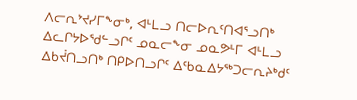ᐱᓕᕆᔾᔪᓯᒥᖕᓂᒃ, ᐊᒻᒪᓗ ᑎᓕᐅᕆᑦᑎᐊᕐᓗᑎᒃ ᐃᓚᒋᔭᐅᖁᓪᓗᒋᑦ ᓄᓇᓕᖕᓂ ᓄᓇᕗᒻᒥ ᐊᒻᒪᓗ ᐃᑲᔫᑎᓗᑎᒃ ᑎᑭᐅᑎᓗᒋᑦ ᐃᑦᑲᓇᐃᔭᖅᑐᓕᕆᔨᒃᑯᑦ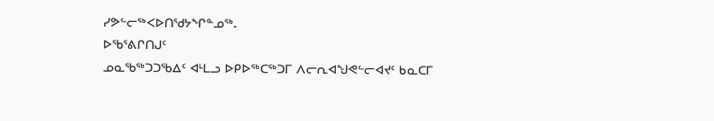ᓯᕗᓪᓕᖅᐸᐅᑎᖁᔭᖏᓐᓄᖅ.
ᐅᖃᕐᕕᒋᑎᒍᑦ
ᓄᓇᖃᖅᑐᑐᖃᐃᑦ ᐊᒻᒪᓗ ᐅᑭᐅᖅᑕᖅᑐᒥ ᐱᓕᕆᐊᖑᕙᓪᓕᐊᔪᑦ ᑲᓇᑕᒥ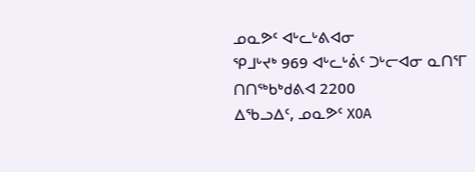ᓄᓇᕗᑦ ᐊᒡᓚᒡᕕᐊᓂ
ᕿᒧᒡᔪᒃ 969 ᐊᒡᓚᒡᕖᑦ ᑐᒡᓕᐊᓂ ᓇᑎᕐᒥ
ᑎᑎᖅᑲᒃᑯᕕᐊ 2200
ᐃᖃᓗᐃᑦ, ᓄᓇᕗᑦ X0A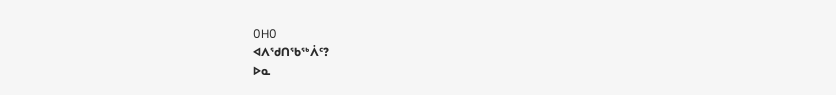0H0
ᐊᐱᖁᑎᖃᖅᐲᑦ?
ᐅᓇ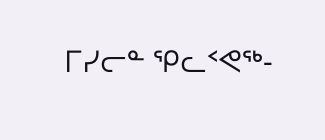ᒥᓯᓕᓐ ᕿᓚᑉᕙᖅ-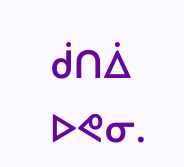ᑰᑎᐄ ᐅᕙᓂ.